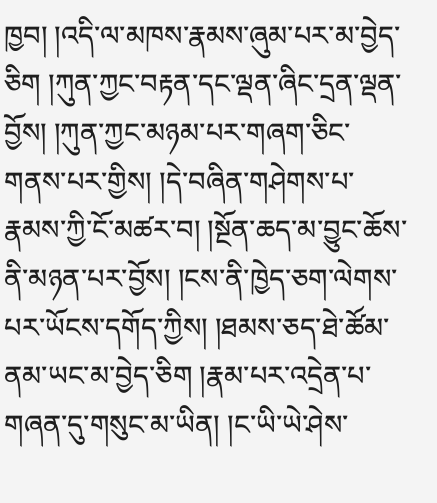ཁྱབ། །འདི་ལ་མཁས་རྣམས་ཞུམ་པར་མ་བྱེད་ཅིག །ཀུན་ཀྱང་བརྟན་དང་ལྡན་ཞིང་དྲན་ལྡན་བྱོས། །ཀུན་ཀྱང་མཉམ་པར་གཞག་ཅིང་གནས་པར་གྱིས། །དེ་བཞིན་གཤེགས་པ་རྣམས་ཀྱི་ངོ་མཚར་བ། །སྔོན་ཆད་མ་བྱུང་ཆོས་ནི་མཉན་པར་བྱོས། །ངས་ནི་ཁྱེད་ཅག་ལེགས་པར་ཡོངས་དགོད་ཀྱིས། །ཐམས་ཅད་ཐེ་ཚོམ་ནམ་ཡང་མ་བྱེད་ཅིག །རྣམ་པར་འདྲེན་པ་གཞན་དུ་གསུང་མ་ཡིན། །ང་ཡི་ཡེ་ཤེས་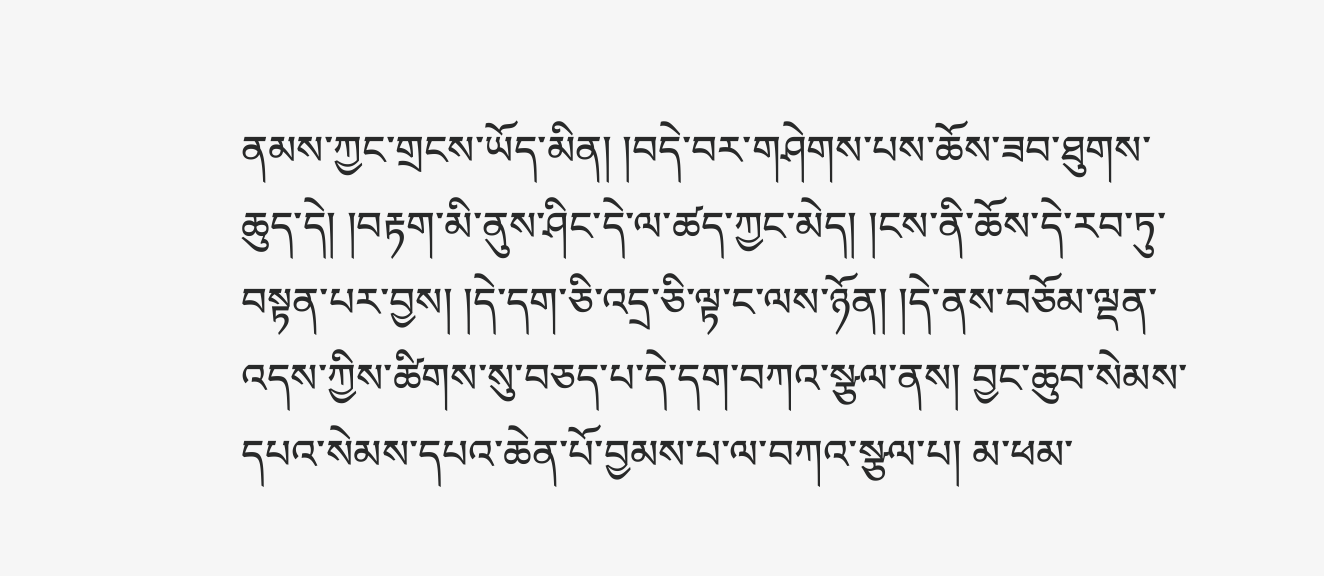ནམས་ཀྱང་གྲངས་ཡོད་མིན། །བདེ་བར་གཤེགས་པས་ཆོས་ཟབ་ཐུགས་ཆུད་དེ། །བརྟག་མི་ནུས་ཤིང་དེ་ལ་ཚད་ཀྱང་མེད། །ངས་ནི་ཆོས་དེ་རབ་ཏུ་བསྟན་པར་བྱས། །དེ་དག་ཅི་འདྲ་ཅི་ལྟ་ང་ལས་ཉོན། །དེ་ནས་བཅོམ་ལྡན་འདས་ཀྱིས་ཚིགས་སུ་བཅད་པ་དེ་དག་བཀའ་སྩལ་ནས། བྱང་ཆུབ་སེམས་དཔའ་སེམས་དཔའ་ཆེན་པོ་བྱམས་པ་ལ་བཀའ་སྩལ་པ། མ་ཕམ་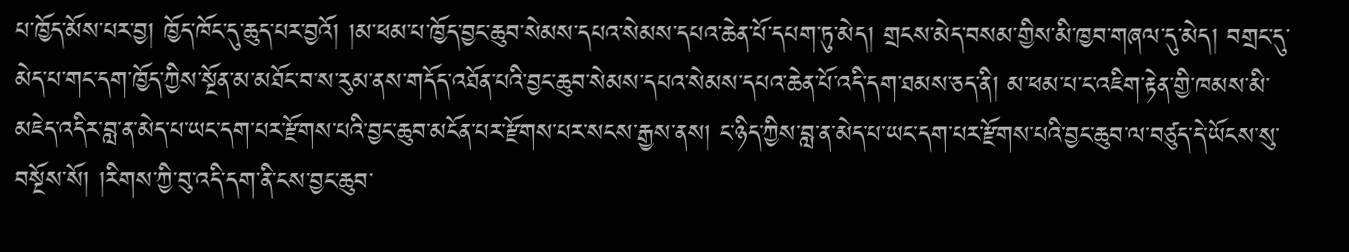པ་ཁྱོད་མོས་པར་བྱ། ཁྱོད་ཁོང་དུ་ཆུད་པར་བྱའོ། །མ་ཕམ་པ་ཁྱོད་བྱང་ཆུབ་སེམས་དཔའ་སེམས་དཔའ་ཆེན་པོ་དཔག་ཏུ་མེད། གྲངས་མེད་བསམ་གྱིས་མི་ཁྱབ་གཞལ་དུ་མེད། བགྲང་དུ་མེད་པ་གང་དག་ཁྱོད་ཀྱིས་སྔོན་མ་མཐོང་བ་ས་རུམ་ནས་གདོད་འཐོན་པའི་བྱང་ཆུབ་སེམས་དཔའ་སེམས་དཔའ་ཆེན་པོ་འདི་དག་ཐམས་ཅད་ནི། མ་ཕམ་པ་ང་འཇིག་རྟེན་གྱི་ཁམས་མི་མཇེད་འདིར་བླ་ན་མེད་པ་ཡང་དག་པར་རྫོགས་པའི་བྱང་ཆུབ་མངོན་པར་རྫོགས་པར་སངས་རྒྱས་ནས། ང་ཉིད་ཀྱིས་བླ་ན་མེད་པ་ཡང་དག་པར་རྫོགས་པའི་བྱང་ཆུབ་ལ་བཙུད་དེ་ཡོངས་སུ་བསྔོས་སོ། །རིགས་ཀྱི་བུ་འདི་དག་ནི་ངས་བྱང་ཆུབ་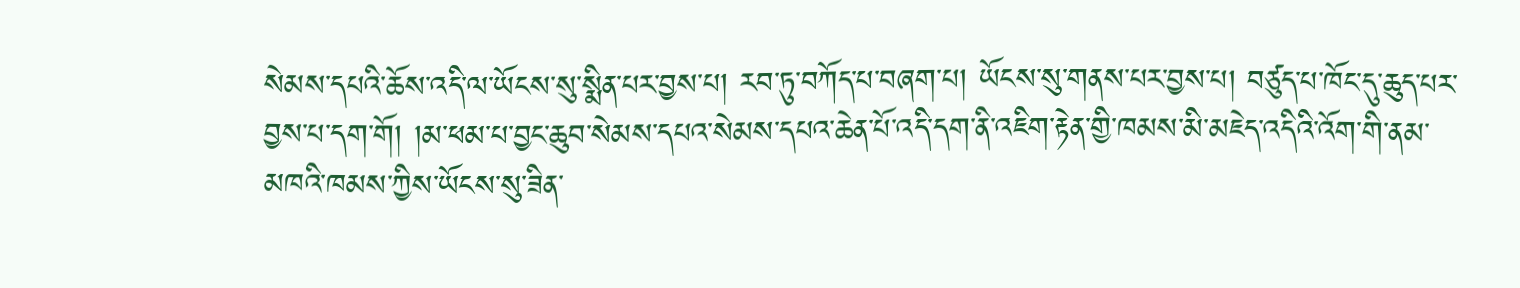སེམས་དཔའི་ཆོས་འདི་ལ་ཡོངས་སུ་སྨིན་པར་བྱས་པ། རབ་ཏུ་བཀོད་པ་བཞག་པ། ཡོངས་སུ་གནས་པར་བྱས་པ། བཙུད་པ་ཁོང་དུ་ཆུད་པར་བྱས་པ་དག་གོ། །མ་ཕམ་པ་བྱང་ཆུབ་སེམས་དཔའ་སེམས་དཔའ་ཆེན་པོ་འདི་དག་ནི་འཇིག་རྟེན་གྱི་ཁམས་མི་མཇེད་འདིའི་འོག་གི་ནམ་མཁའི་ཁམས་ཀྱིས་ཡོངས་སུ་ཟིན་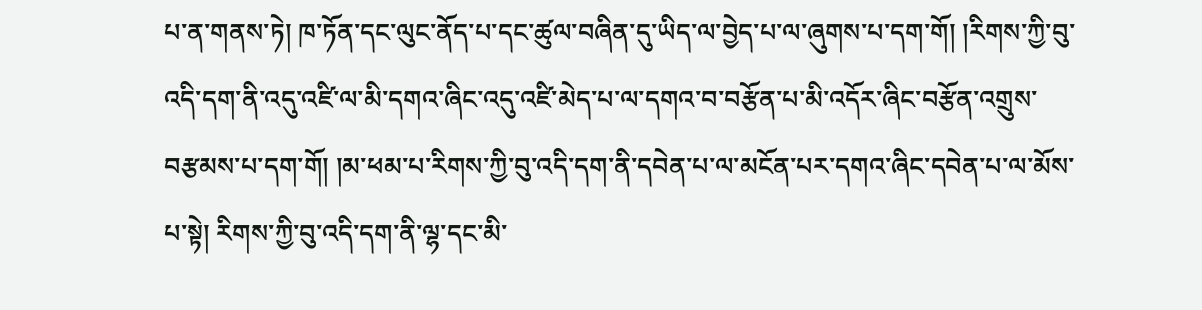པ་ན་གནས་ཏེ། ཁ་ཏོན་དང་ལུང་ནོད་པ་དང་ཚུལ་བཞིན་དུ་ཡིད་ལ་བྱེད་པ་ལ་ཞུགས་པ་དག་གོ། །རིགས་ཀྱི་བུ་འདི་དག་ནི་འདུ་འཛི་ལ་མི་དགའ་ཞིང་འདུ་འཛི་མེད་པ་ལ་དགའ་བ་བརྩོན་པ་མི་འདོར་ཞིང་བརྩོན་འགྲུས་བརྩམས་པ་དག་གོ། །མ་ཕམ་པ་རིགས་ཀྱི་བུ་འདི་དག་ནི་དབེན་པ་ལ་མངོན་པར་དགའ་ཞིང་དབེན་པ་ལ་མོས་པ་སྟེ། རིགས་ཀྱི་བུ་འདི་དག་ནི་ལྷ་དང་མི་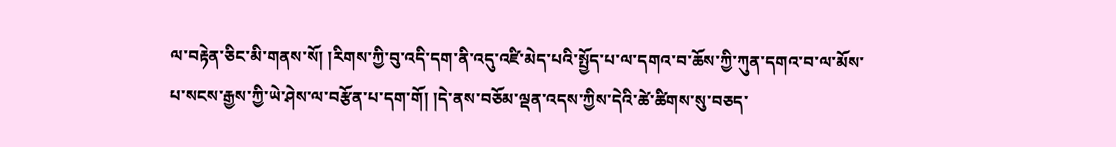ལ་བརྟེན་ཅིང་མི་གནས་སོ། །རིགས་ཀྱི་བུ་འདི་དག་ནི་འདུ་འཛི་མེད་པའི་སྤྱོད་པ་ལ་དགའ་བ་ཆོས་ཀྱི་ཀུན་དགའ་བ་ལ་མོས་པ་སངས་རྒྱས་ཀྱི་ཡེ་ཤེས་ལ་བརྩོན་པ་དག་གོ། །དེ་ནས་བཅོམ་ལྡན་འདས་ཀྱིས་དེའི་ཚེ་ཚིགས་སུ་བཅད་